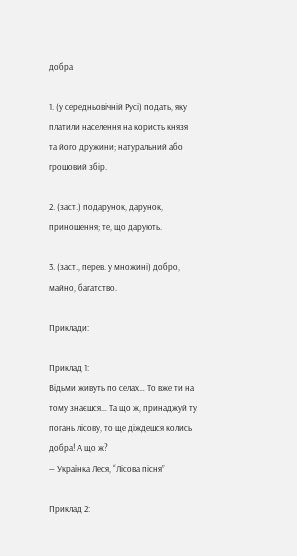добра

1. (у середньовічній Русі) подать, яку платили населення на користь князя та його дружини; натуральний або грошовий збір.

2. (заст.) подарунок, дарунок, приношення; те, що дарують.

3. (заст., перев. у множині) добро, майно, багатство.

Приклади:

Приклад 1:
Відьми живуть по селах… То вже ти на тому знаєшся… Та що ж, принаджуй ту погань лісову, то ще діждешся колись добра! А що ж?
— Українка Леся, “Лісова пісня”

Приклад 2: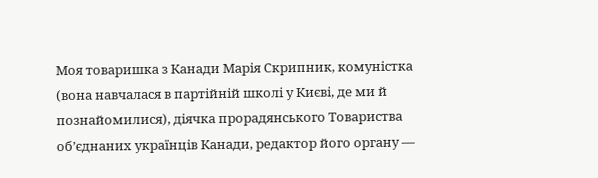Моя товаришка з Канади Марія Скрипник, комуністка (вона навчалася в партійній школі у Києві, де ми й познайомилися), діячка прорадянського Товариства об’єднаних українців Канади, редактор його органу —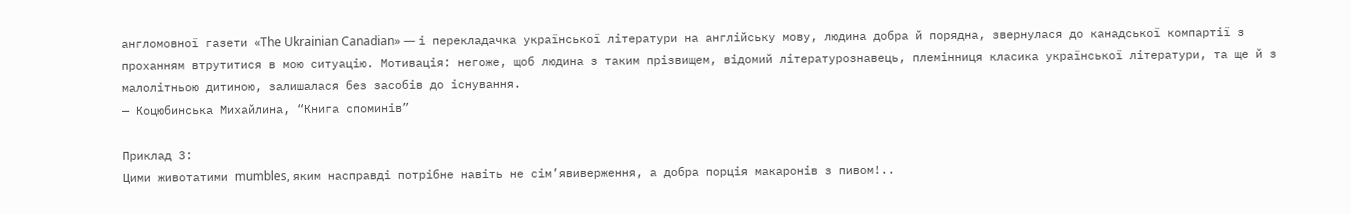англомовної газети «The Ukrainian Canadian» — і перекладачка української літератури на англійську мову, людина добра й порядна, звернулася до канадської компартії з проханням втрутитися в мою ситуацію. Мотивація: негоже, щоб людина з таким прізвищем, відомий літературознавець, племінниця класика української літератури, та ще й з малолітньою дитиною, залишалася без засобів до існування.
— Коцюбинська Михайлина, “Книга споминів”

Приклад 3:
Цими животатими mumbles, яким насправді потрібне навіть не сім’явиверження, а добра порція макаронів з пивом!..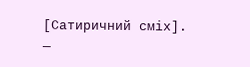[Сатиричний сміх].
—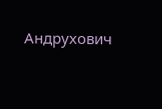Андрухович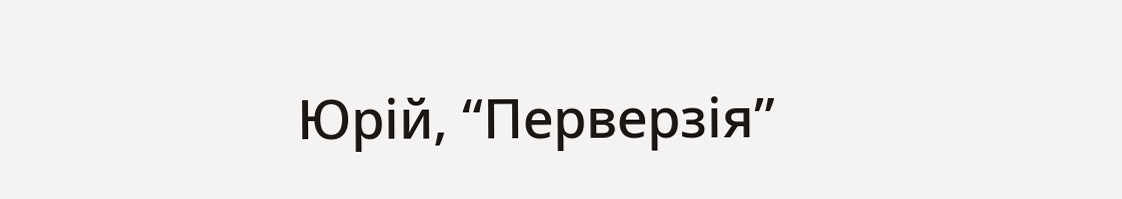Юрій, “Перверзія”